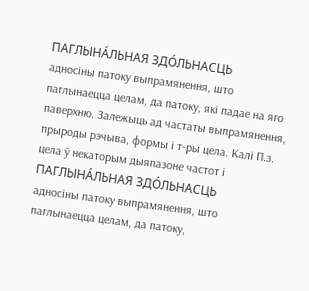ПАГЛЫНА́ЛЬНАЯ ЗДО́ЛЬНАСЦЬ
адносіны патоку выпрамянення, што паглынаецца целам, да патоку, які падае на яго паверхню. Залежыць ад частаты выпрамянення, прыроды рэчыва, формы і т-ры цела. Калі П.з. цела ў некаторым дыяпазоне частот і
ПАГЛЫНА́ЛЬНАЯ ЗДО́ЛЬНАСЦЬ
адносіны патоку выпрамянення, што паглынаецца целам, да патоку,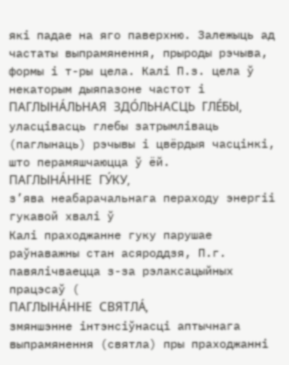які падае на яго паверхню. Залежыць ад частаты выпрамянення, прыроды рэчыва, формы і т-ры цела. Калі П.з. цела ў некаторым дыяпазоне частот і
ПАГЛЫНА́ЛЬНАЯ ЗДО́ЛЬНАСЦЬ ГЛЕ́БЫ,
уласцівасць глебы затрымліваць (паглынаць) рэчывы і цвёрдыя часцінкі, што перамяшчаюцца ў ёй.
ПАГЛЫНА́ННЕ ГУ́КУ,
з’ява неабарачальнага пераходу энергіі гукавой хвалі ў
Калі праходжанне гуку парушае раўнаважны стан асяроддзя, П.г. павялічваецца з-за рэлаксацыйных працэсаў (
ПАГЛЫНА́ННЕ СВЯТЛА́,
змяншэнне інтэнсіўнасці аптычнага выпрамянення (святла) пры праходжанні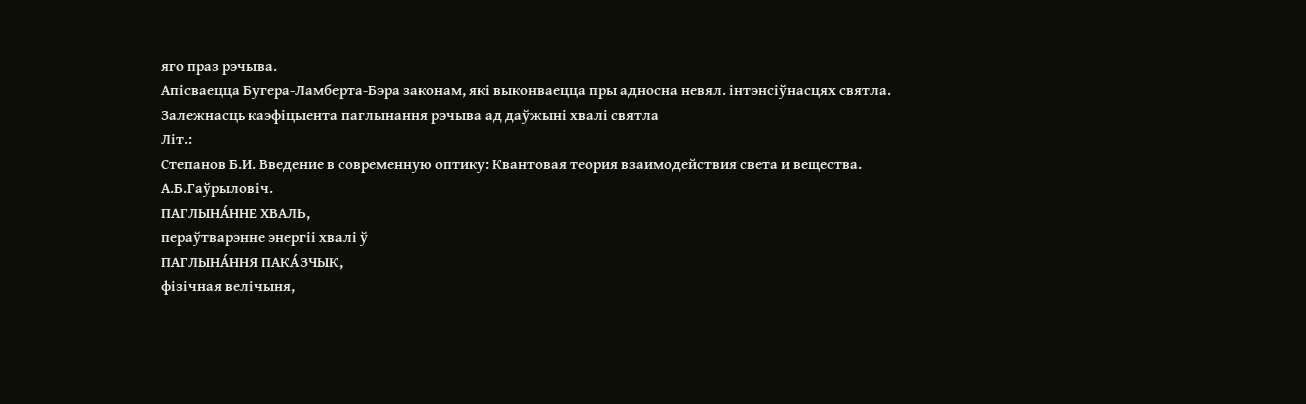яго праз рэчыва.
Апісваецца Бугера-Ламберта-Бэра законам, які выконваецца пры адносна невял. інтэнсіўнасцях святла. Залежнасць каэфіцыента паглынання рэчыва ад даўжыні хвалі святла
Літ.:
Степанов Б.И. Введение в современную оптику: Квантовая теория взаимодействия света и вещества.
А.Б.Гаўрыловіч.
ПАГЛЫНА́ННЕ ХВАЛЬ,
пераўтварэнне энергіі хвалі ў
ПАГЛЫНА́ННЯ ПАКА́ЗЧЫК,
фізічная велічыня,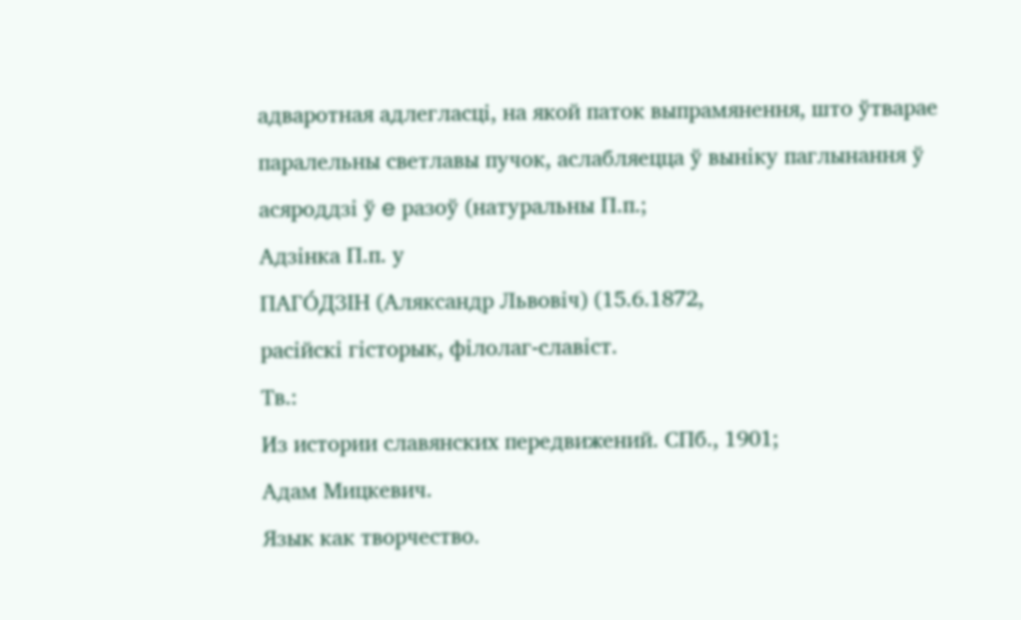адваротная адлегласці, на якой паток выпрамянення, што ўтварае паралельны светлавы пучок, аслабляецца ў выніку паглынання ў асяроддзі ў e разоў (натуральны П.п.;
Адзінка П.п. у
ПАГО́ДЗІН (Аляксандр Львовіч) (15.6.1872,
расійскі гісторык, філолаг-славіст.
Тв.:
Из истории славянских передвижений. СПб., 1901;
Адам Мицкевич.
Язык как творчество.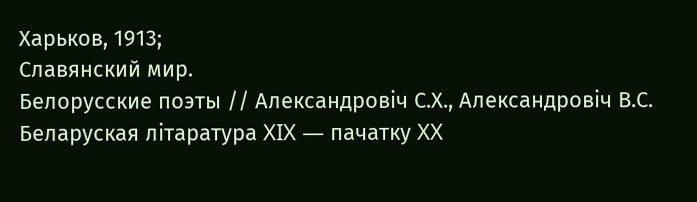Харьков, 1913;
Славянский мир.
Белорусские поэты // Александровіч С.Х., Александровіч В.С. Беларуская літаратура XIX — пачатку XX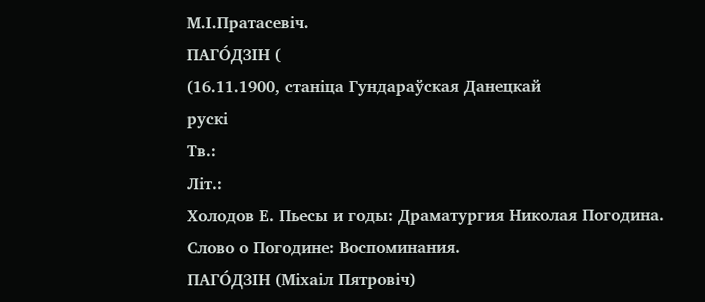М.І.Пратасевіч.
ПАГО́ДЗІН (
(16.11.1900, станіца Гундараўская Данецкай
рускі
Тв.:
Літ.:
Холодов Е. Пьесы и годы: Драматургия Николая Погодина.
Слово о Погодине: Воспоминания.
ПАГО́ДЗІН (Міхаіл Пятровіч)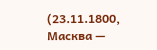(23.11.1800, Масква —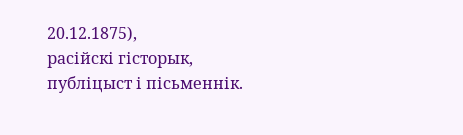20.12.1875),
расійскі гісторык, публіцыст і пісьменнік.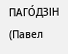ПАГО́ДЗІН (Павел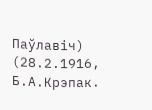Паўлавіч) (28.2.1916,
Б.А.Крэпак.